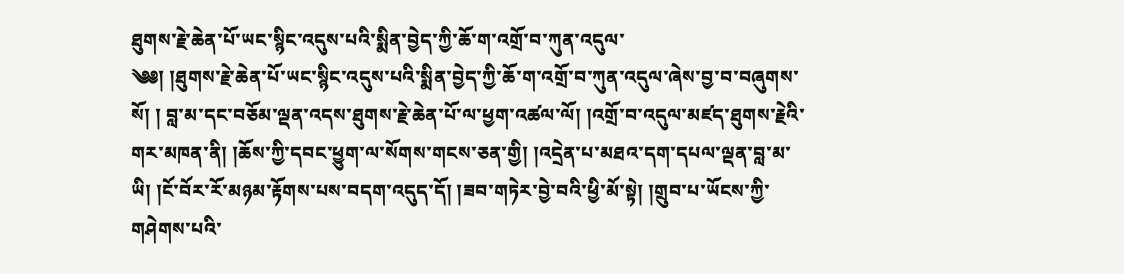ཐུགས་རྗེ་ཆེན་པོ་ཡང་སྙིང་འདུས་པའི་སྨིན་བྱེད་ཀྱི་ཆོ་ག་འགྲོ་བ་ཀུན་འདུལ་
༄༅། །ཐུགས་རྗེ་ཆེན་པོ་ཡང་སྙིང་འདུས་པའི་སྨིན་བྱེད་ཀྱི་ཆོ་ག་འགྲོ་བ་ཀུན་འདུལ་ཞེས་བྱ་བ་བཞུགས་སོ། ། བླ་མ་དང་བཅོམ་ལྡན་འདས་ཐུགས་རྗེ་ཆེན་པོ་ལ་ཕྱག་འཚལ་ལོ། །འགྲོ་བ་འདུལ་མཛད་ཐུགས་རྗེའི་གར་མཁན་ནི། །ཆོས་ཀྱི་དབང་ཕྱུག་ལ་སོགས་གངས་ཅན་གྱི། །འདྲེན་པ་མཐའ་དག་དཔལ་ལྡན་བླ་མ་ཡི། །ངོ་བོར་རོ་མཉམ་རྟོགས་པས་བདག་འདུད་དོ། །ཟབ་གཏེར་བྱེ་བའི་ཕྱི་མོ་སྟེ། །གྲུབ་པ་ཡོངས་ཀྱི་གཤེགས་པའི་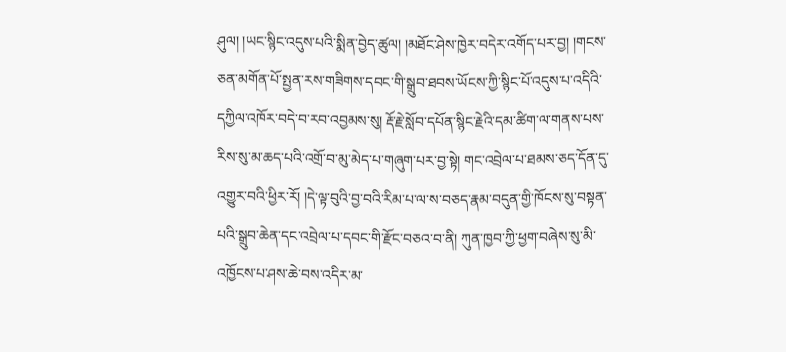ཤུལ། །ཡང་སྙིང་འདུས་པའི་སྨིན་བྱེད་ཚུལ། །མཐོང་ཤེས་ཁྱེར་བདེར་འགོད་པར་བྱ། །གངས་ཅན་མགོན་པོ་སྤྱན་རས་གཟིགས་དབང་གི་སྒྲུབ་ཐབས་ཡོངས་ཀྱི་སྙིང་པོ་འདུས་པ་འདིའི་དཀྱིལ་འཁོར་བདེ་བ་རབ་འབྱམས་སུ། རྡོ་རྗེ་སློབ་དཔོན་སྙིང་རྗེའི་དམ་ཚིག་ལ་གནས་པས་རིས་སུ་མ་ཆད་པའི་འགྲོ་བ་མུ་མེད་པ་གཞུག་པར་བྱ་སྟེ། གང་འབྲེལ་པ་ཐམས་ཅད་དོན་དུ་འགྱུར་བའི་ཕྱིར་རོ། །དེ་ལྟ་བུའི་བྱ་བའི་རིམ་པ་ལ་ས་བཅད་རྣམ་བདུན་གྱི་ཁོངས་སུ་བསྟན་པའི་སྒྲུབ་ཆེན་དང་འབྲེལ་པ་དབང་གི་རྫོང་བཅའ་བ་ནི། ཀུན་ཁྱབ་ཀྱི་ཕྱག་བཞེས་སུ་མི་འཁྱོངས་པ་ཤས་ཆེ་བས་འདིར་མ་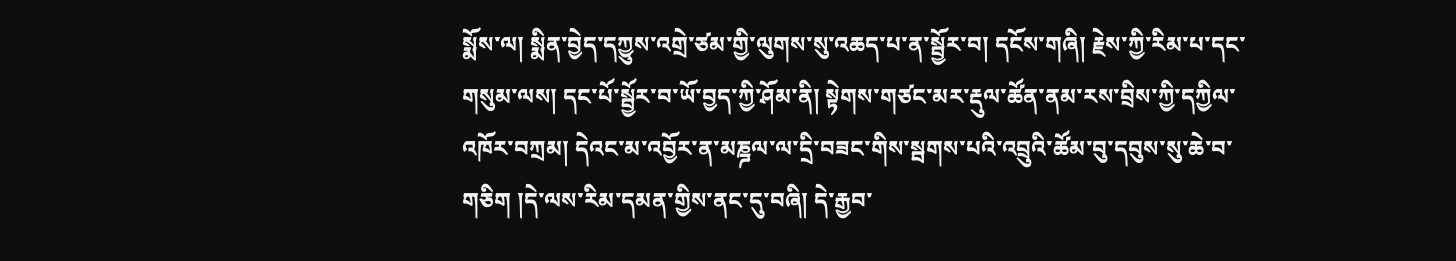སྨོས་ལ། སྨིན་བྱེད་དཀྱུས་འགྲེ་ཙམ་གྱི་ལུགས་སུ་འཆད་པ་ན་སྦྱོར་བ། དངོས་གཞི། རྗེས་ཀྱི་རིམ་པ་དང་གསུམ་ལས། དང་པོ་སྦྱོར་བ་ཡོ་བྱད་ཀྱི་ཤོམ་ནི། སྟེགས་གཙང་མར་རྡུལ་ཚོན་ནམ་རས་བྲིས་ཀྱི་དཀྱིལ་འཁོར་བཀྲམ། དེའང་མ་འབྱོར་ན་མཎྜལ་ལ་དྲི་བཟང་གིས་སྦགས་པའི་འབྲུའི་ཚོམ་བུ་དབུས་སུ་ཆེ་བ་གཅིག །དེ་ལས་རིམ་དམན་གྱིས་ནང་དུ་བཞི། དེ་རྒྱབ་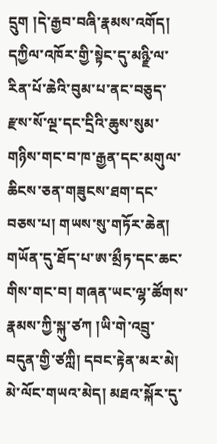དྲུག །དེ་རྒྱབ་བཞི་རྣམས་འགོད། དཀྱིལ་འཁོར་གྱི་སྟེང་དུ་མཉྫི་ལ་རིན་པོ་ཆེའི་བུམ་པ་ནང་བཅུད་རྫས་སོ་ལྔ་དང་དྲིའི་ཆུས་སུམ་གཉིས་གང་བ་ཁ་རྒྱན་དང་མགུལ་ཆིངས་ཅན་གཟུངས་ཐག་དང་བཅས་པ། གཡས་སུ་གཏོར་ཆེན། གཡོན་དུ་ཐོད་པ་ཨ་མྲྀཏ་དང་ཆང་གིས་གང་བ། གཞན་ཡང་ལྷ་ཚོགས་རྣམས་ཀྱི་སྐུ་ཙཀ །ཡི་གེ་འབྲུ་བདུན་གྱི་ཙཀླི། དབང་རྟེན་མར་མེ། མེ་ལོང་གཡའ་མེད། མཐའ་སྐོར་དུ་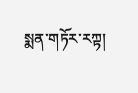སྨན་གཏོར་རཀྟ།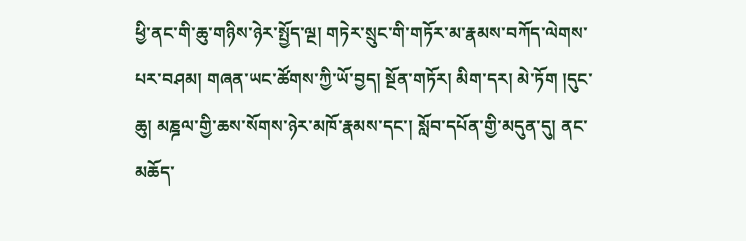ཕྱི་ནང་གི་ཆུ་གཉིས་ཉེར་སྤྱོད་ལྔ། གཏེར་སྲུང་གི་གཏོར་མ་རྣམས་བཀོད་ལེགས་པར་བཤམ། གཞན་ཡང་ཚོགས་ཀྱི་ཡོ་བྱད། སྔོན་གཏོར། མིག་དར། མེ་ཏོག །དུང་ཆུ། མཎྜལ་གྱི་ཆས་སོགས་ཉེར་མཁོ་རྣམས་དང་། སློབ་དཔོན་གྱི་མདུན་དུ། ནང་མཆོད་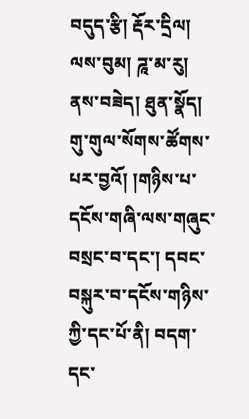བདུད་རྩི། རྡོར་དྲིལ། ལས་བུམ། ཌཱ་མ་རུ། ནས་བཟེད། ཐུན་སྣོད། གུ་གུལ་སོགས་ཚོགས་པར་བྱའོ། །གཉིས་པ་དངོས་གཞི་ལས་གཞུང་བསྲང་བ་དང་། དབང་བསྐུར་བ་དངོས་གཉིས་ཀྱི་དང་པོ་ནི། བདག་དང་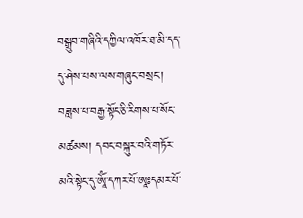བསྒྲུབ་གཞིའི་དཀྱིལ་འཁོར་ཐ་མི་དད་དུ་ཤེས་པས་ལས་གཞུང་བསྲང་། བཟླས་པ་བརྒྱ་སྟོང་ཅི་རིགས་པ་སོང་མཚམས། དབང་བསྐུར་བའི་གཏོར་མའི་སྟེང་དུ་ཨཱོཾ་དཀར་པོ་ཨཱཿདམར་པོ་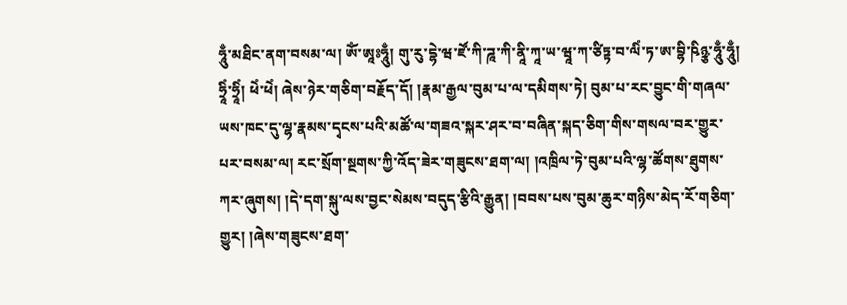ཧཱུྃ་མཐིང་ནག་བསམ་ལ། ཨོཾ་ཨཱཿཧཱུྃ། གུ་རུ་དྷེ་ཝ་ཛོ་ཀི་ཌཱ་ཀི་ནཱི་ཀཱ་ཡ་ཝཱ་ཀ་ཙིཏྟ་བ་ལིཾ་ཏ་ཨ་བྷི་ཥིཉྩ་ཧཱུྃ་ཧཱུྃ། ཧྲཱིཾ་ཧྲཱིཾ། ཕེཾ་ཕེཾ། ཞེས་ཉེར་གཅིག་བརྗོད་དོ། །རྣམ་རྒྱལ་བུམ་པ་ལ་དམིགས་ཏེ། བུམ་པ་རང་བྱུང་གི་གཞལ་ཡས་ཁང་དུ་ལྷ་རྣམས་དྭངས་པའི་མཚོ་ལ་གཟའ་སྐར་ཤར་བ་བཞིན་སྐད་ཅིག་གིས་གསལ་བར་གྱུར་པར་བསམ་ལ། རང་སྲོག་སྔགས་ཀྱི་འོད་ཟེར་གཟུངས་ཐག་ལ། །འཁྲིལ་ཏེ་བུམ་པའི་ལྷ་ཚོགས་ཐུགས་ཀར་ཞུགས། །དེ་དག་སྐུ་ལས་བྱང་སེམས་བདུད་རྩིའི་རྒྱུན། །བབས་པས་བུམ་ཆུར་གཉིས་མེད་རོ་གཅིག་གྱུར། །ཞེས་གཟུངས་ཐག་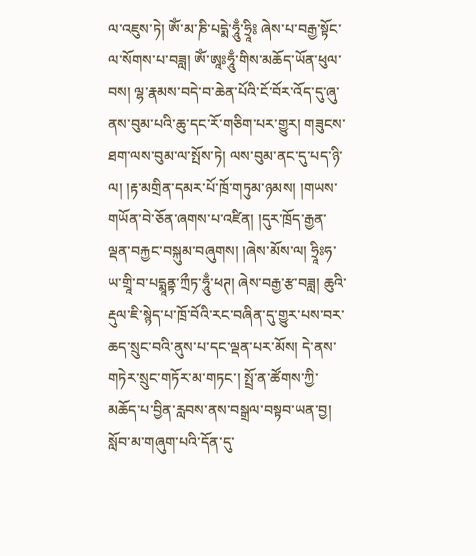ལ་འཇུས་ཏེ། ཨོཾ་མ་ཎི་པདྨེ་ཧཱུྃ་ཧྲཱི༔ ཞེས་པ་བརྒྱ་སྟོང་ལ་སོགས་པ་བཟླ། ཨོཾ་ཨཱཿཧཱུྃ་གིས་མཆོད་ཡོན་ཕུལ་བས། ལྷ་རྣམས་བདེ་བ་ཆེན་པོའི་ངོ་བོར་འོད་དུ་ཞུ་ནས་བུམ་པའི་ཆུ་དང་རོ་གཅིག་པར་གྱུར། གཟུངས་ཐག་ལས་བུམ་ལ་སྤོས་ཏེ། ལས་བུམ་ནང་དུ་པད་ཉི་ལ། །རྟ་མགྲིན་དམར་པོ་ཁྲོ་གཏུམ་ཉམས། །གཡས་གཡོན་བེ་ཅོན་ཞགས་པ་འཛིན། །དུར་ཁྲོད་རྒྱན་ལྡན་བརྐྱང་བསྐུམ་བཞུགས། །ཞེས་མོས་ལ། ཧྲཱིཿཧ་ཡ་གྲཱི་བ་པདྨཱནྟ་ཀྲྀཏ་ཧཱུྃ་ཕཊ། ཞེས་བརྒྱ་རྩ་བཟླ། ཆུའི་རྡུལ་ཇི་སྙེད་པ་ཁྲོ་བོའི་རང་བཞིན་དུ་གྱུར་པས་བར་ཆད་སྲུང་བའི་ནུས་པ་དང་ལྡན་པར་མོས། དེ་ནས་གཏེར་སྲུང་གཏོར་མ་གཏང་། སྤྲོ་ན་ཚོགས་ཀྱི་མཆོད་པ་བྱིན་རླབས་ནས་བསྒྲལ་བསྟབ་ཡན་བྱ། སློབ་མ་གཞུག་པའི་དོན་དུ་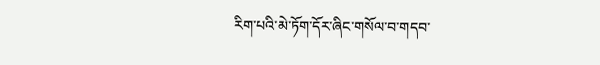རིག་པའི་མེ་ཏོག་དོར་ཞིང་གསོལ་བ་གདབ་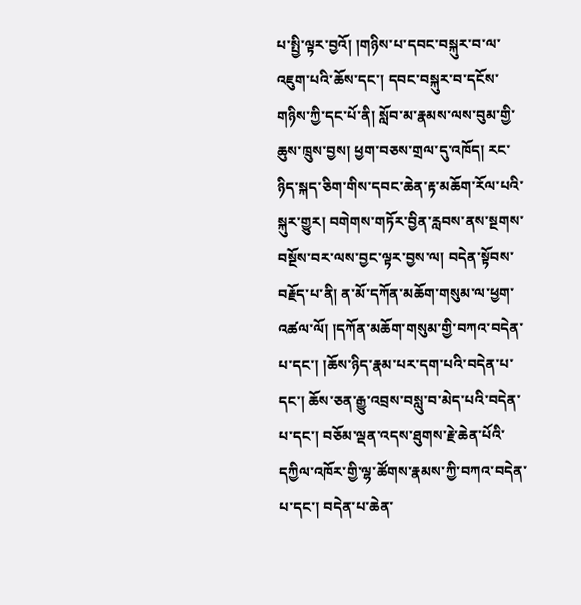པ་སྤྱི་ལྟར་བྱའོ། །གཉིས་པ་དབང་བསྐུར་བ་ལ་འཇུག་པའི་ཆོས་དང་། དབང་བསྐུར་བ་དངོས་གཉིས་ཀྱི་དང་པོ་ནི། སློབ་མ་རྣམས་ལས་བུམ་གྱི་ཆུས་ཁྲུས་བྱས། ཕྱག་བཅས་གྲལ་དུ་འཁོད། རང་ཉིད་སྐད་ཅིག་གིས་དབང་ཆེན་རྟ་མཆོག་རོལ་པའི་སྐུར་གྱུར། བགེགས་གཏོར་བྱིན་རླབས་ནས་སྔགས་བསྔོས་བར་ལས་བྱང་ལྟར་བྱས་ལ། བདེན་སྟོབས་བརྗོད་པ་ནི། ན་མོ་དཀོན་མཆོག་གསུམ་ལ་ཕྱག་འཚལ་ལོ། །དཀོན་མཆོག་གསུམ་གྱི་བཀའ་བདེན་པ་དང་། །ཆོས་ཉིད་རྣམ་པར་དག་པའི་བདེན་པ་དང་། ཆོས་ཅན་རྒྱུ་འབྲས་བསླུ་བ་མེད་པའི་བདེན་པ་དང་། བཅོམ་ལྡན་འདས་ཐུགས་རྗེ་ཆེན་པོའི་དཀྱིལ་འཁོར་གྱི་ལྷ་ཚོགས་རྣམས་ཀྱི་བཀའ་བདེན་པ་དང་། བདེན་པ་ཆེན་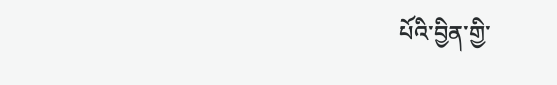པོའི་བྱིན་གྱི་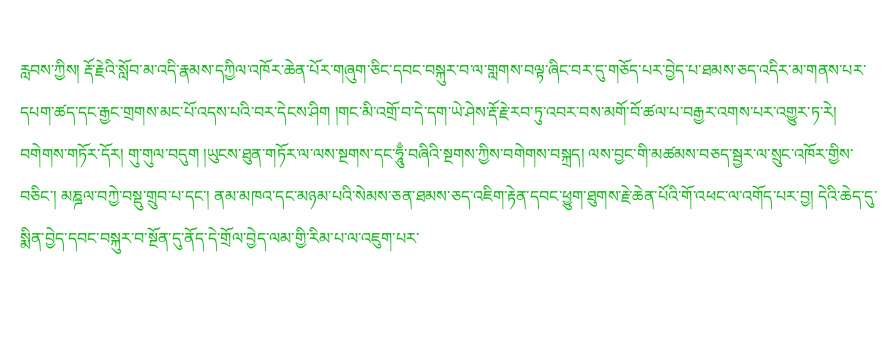རླབས་ཀྱིས། རྡོ་རྗེའི་སློབ་མ་འདི་རྣམས་དཀྱིལ་འཁོར་ཆེན་པོར་གཞུག་ཅིང་དབང་བསྐུར་བ་ལ་གླགས་བལྟ་ཞིང་བར་དུ་གཅོད་པར་བྱེད་པ་ཐམས་ཅད་འདིར་མ་གནས་པར་དཔག་ཚད་དང་རྒྱང་གྲགས་མང་པོ་འདས་པའི་བར་དེངས་ཤིག །གང་མི་འགྲོ་བ་དེ་དག་ཡེ་ཤེས་རྡོ་རྗེ་རབ་ཏུ་འབར་བས་མགོ་བོ་ཚལ་པ་བརྒྱར་འགས་པར་འགྱུར་ཏ་རེ། བགེགས་གཏོར་དོར། གུ་གུལ་བདུག །ཡུངས་ཐུན་གཏོར་ལ་ལས་སྔགས་དང་ཧཱུྃ་བཞིའི་སྔགས་ཀྱིས་བགེགས་བསྐྲད། ལས་བྱང་གི་མཚམས་བཅད་སྦྱར་ལ་སྲུང་འཁོར་གྱིས་བཅིང་། མཎྜལ་བཀྱེ་བསྡུ་གྲུབ་པ་དང་། ནམ་མཁའ་དང་མཉམ་པའི་སེམས་ཅན་ཐམས་ཅད་འཇིག་རྟེན་དབང་ཕྱུག་ཐུགས་རྗེ་ཆེན་པོའི་གོ་འཕང་ལ་འགོད་པར་བྱ། དེའི་ཆེད་དུ་སྨིན་བྱེད་དབང་བསྐུར་བ་སྔོན་དུ་ནོད་དེ་གྲོལ་བྱེད་ལམ་གྱི་རིམ་པ་ལ་འཇུག་པར་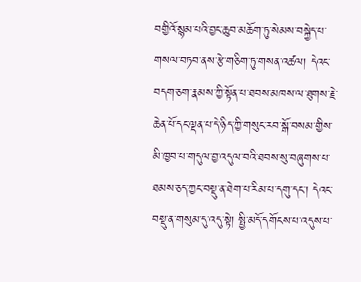བགྱིའོ་སྙམ་པའི་བྱང་ཆུབ་མཆོག་ཏུ་སེམས་བསྐྱེད་པ་གསལ་བཏབ་ནས་རྩེ་གཅིག་ཏུ་གསན་འཚལ། དེའང་བདག་ཅག་རྣམས་ཀྱི་སྟོན་པ་ཐབས་མཁས་ལ་ཐུགས་རྗེ་ཆེན་པོ་དང་ལྡན་པ་དེ་ཉིད་ཀྱི་གསུང་རབ་སྒོ་བསམ་གྱིས་མི་ཁྱབ་པ་གདུལ་བྱ་འདུལ་བའི་ཐབས་སུ་བཞུགས་པ་ཐམས་ཅད་ཀྱང་བསྡུ་ན་ཐེག་པ་རིམ་པ་དགུ་དང་། དེའང་བསྡུ་ན་གསུམ་དུ་འདུ་སྟེ། སྤྱི་མདོ་དགོངས་པ་འདུས་པ་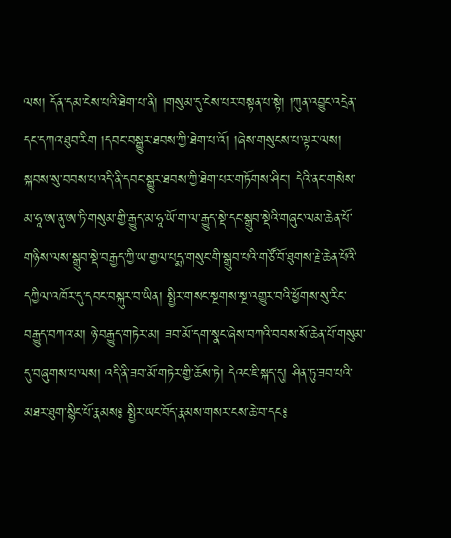ལས། དོན་དམ་ངེས་པའི་ཐེག་པ་ནི། །གསུམ་དུ་ངེས་པར་བསྟན་པ་སྟེ། །ཀུན་འབྱུང་འདྲེན་དང་དཀའ་ཐུབ་རིག །དབང་བསྒྱུར་ཐབས་ཀྱི་ཐེག་པ་འོ། །ཞེས་གསུངས་པ་ལྟར་ལས། སྐབས་སུ་བབས་པ་འདི་ནི་དབང་སྒྱུར་ཐབས་ཀྱི་ཐེག་པར་གཏོགས་ཤིང་། དེའི་ནང་གསེས་མ་ཧཱ་ཨ་ནུ་ཨ་ཏི་གསུམ་གྱི་རྒྱུད་མ་ཧཱ་ཡོ་ག་ལ་རྒྱུད་སྡེ་དང་སྒྲུབ་སྡེའི་གཞུང་ལམ་ཆེན་པོ་གཉིས་ལས་སྒྲུབ་སྡེ་བརྒྱད་ཀྱི་ཡ་གྱལ་པདྨ་གསུང་གི་སྒྲུབ་པའི་གཙོ་བོ་ཐུགས་རྗེ་ཆེན་པོའི་དཀྱིལ་འཁོར་དུ་དབང་བསྐུར་བ་ཡིན། སྤྱིར་གསང་སྔགས་སྔ་འགྱུར་བའི་ཕྱོགས་སུ་རིང་བརྒྱུད་བཀའ་མ། ཉེ་བརྒྱུད་གཏེར་མ། ཟབ་མོ་དག་སྣང་ཞེས་བཀའི་བབས་སོ་ཆེན་པོ་གསུམ་དུ་བཞུགས་པ་ལས། འདི་ནི་ཟབ་མོ་གཏེར་གྱི་ཆོས་ཏེ། དེའང་ཇི་སྐད་དུ། ཤིན་ཏུ་ཟབ་པའི་མཐར་ཐུག་སྙིང་པོ་རྣམས༔ སྤྱིར་ཡང་བོད་རྣམས་གསར་ངས་ཆེ་བ་དང༔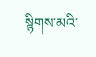སྙིགས་མའི་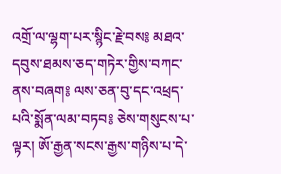འགྲོ་ལ་ལྷག་པར་སྙིང་རྗེ་བས༔ མཐའ་དབུས་ཐམས་ཅད་གཏེར་གྱིས་བཀང་ནས་བཞག༔ ལས་ཅན་བུ་དང་འཕྲད་པའི་སྨོན་ལམ་བཏབ༔ ཅེས་གསུངས་པ་ལྟར། ཨོ་རྒྱན་སངས་རྒྱས་གཉིས་པ་དེ་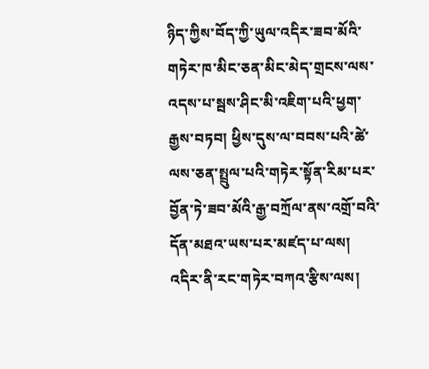ཉིད་ཀྱིས་བོད་ཀྱི་ཡུལ་འདིར་ཟབ་མོའི་གཏེར་ཁ་མིང་ཅན་མིང་མེད་གྲངས་ལས་འདས་པ་སྦས་ཤིང་མི་འཇིག་པའི་ཕྱག་རྒྱས་བཏབ། ཕྱིས་དུས་ལ་བབས་པའི་ཚེ་ལས་ཅན་སྤྲུལ་པའི་གཏེར་སྟོན་རིམ་པར་བྱོན་ཏེ་ཟབ་མོའི་རྒྱ་བཀྲོལ་ནས་འགྲོ་བའི་དོན་མཐའ་ཡས་པར་མཛད་པ་ལས། འདིར་ནི་རང་གཏེར་བཀའ་རྩིས་ལས།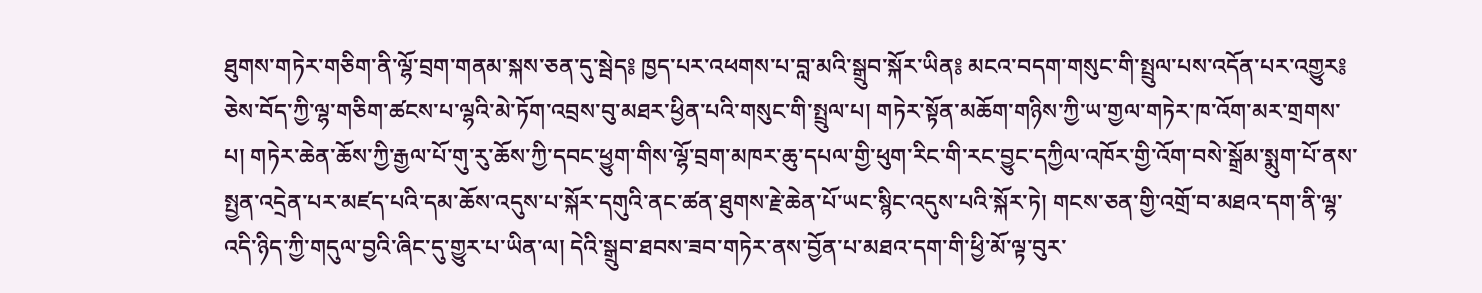ཐུགས་གཏེར་གཅིག་ནི་ལྷོ་བྲག་གནམ་སྐས་ཅན་དུ་སྦེད༔ ཁྱད་པར་འཕགས་པ་བླ་མའི་སྒྲུབ་སྐོར་ཡིན༔ མངའ་བདག་གསུང་གི་སྤྲུལ་པས་འདོན་པར་འགྱུར༔ ཅེས་བོད་ཀྱི་ལྷ་གཅིག་ཚངས་པ་ལྷའི་མེ་ཏོག་འབྲས་བུ་མཐར་ཕྱིན་པའི་གསུང་གི་སྤྲུལ་པ། གཏེར་སྟོན་མཆོག་གཉིས་ཀྱི་ཡ་གྱལ་གཏེར་ཁ་འོག་མར་གྲགས་པ། གཏེར་ཆེན་ཆོས་ཀྱི་རྒྱལ་པོ་གུ་རུ་ཆོས་ཀྱི་དབང་ཕྱུག་གིས་ལྷོ་བྲག་མཁར་ཆུ་དཔལ་གྱི་ཕུག་རིང་གི་རང་བྱུང་དཀྱིལ་འཁོར་གྱི་འོག་བསེ་སྒྲོམ་སྨུག་པོ་ནས་སྤྱན་འདྲེན་པར་མཛད་པའི་དམ་ཆོས་འདུས་པ་སྐོར་དགུའི་ནང་ཚན་ཐུགས་རྗེ་ཆེན་པོ་ཡང་སྙིང་འདུས་པའི་སྐོར་ཏེ། གངས་ཅན་གྱི་འགྲོ་བ་མཐའ་དག་ནི་ལྷ་འདི་ཉིད་ཀྱི་གདུལ་བྱའི་ཞིང་དུ་གྱུར་པ་ཡིན་ལ། དེའི་སྒྲུབ་ཐབས་ཟབ་གཏེར་ནས་བྱོན་པ་མཐའ་དག་གི་ཕྱི་མོ་ལྟ་བུར་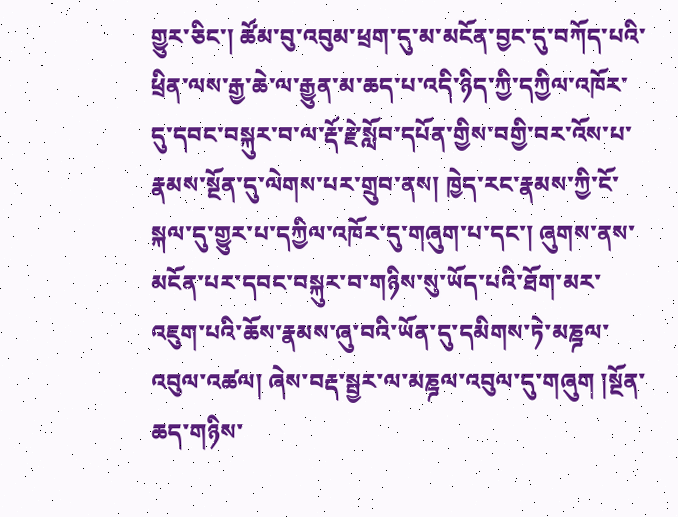གྱུར་ཅིང་། ཚོམ་བུ་འབུམ་ཕྲག་དུ་མ་མངོན་བྱང་དུ་བཀོད་པའི་ཕྲིན་ལས་རྒྱ་ཆེ་ལ་རྒྱུན་མ་ཆད་པ་འདི་ཉིད་ཀྱི་དཀྱིལ་འཁོར་དུ་དབང་བསྐུར་བ་ལ་རྡོ་རྗེ་སློབ་དཔོན་གྱིས་བགྱི་བར་འོས་པ་རྣམས་སྔོན་དུ་ལེགས་པར་གྲུབ་ནས། ཁྱེད་རང་རྣམས་ཀྱི་ངོ་སྐལ་དུ་གྱུར་པ་དཀྱིལ་འཁོར་དུ་གཞུག་པ་དང་། ཞུགས་ནས་མངོན་པར་དབང་བསྐུར་བ་གཉིས་སུ་ཡོད་པའི་ཐོག་མར་འཇུག་པའི་ཆོས་རྣམས་ཞུ་བའི་ཡོན་དུ་དམིགས་ཏེ་མཎྜལ་འབུལ་འཚལ། ཞེས་བརྡ་སྦྱར་ལ་མཎྜལ་འབུལ་དུ་གཞུག །སྔོན་ཆད་གཉིས་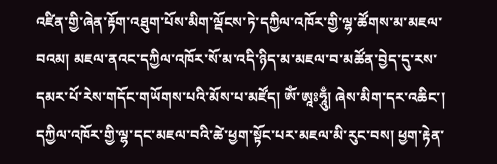འཛིན་གྱི་ཞེན་རྟོག་འཐུག་པོས་མིག་ལྡོངས་ཏེ་དཀྱིལ་འཁོར་གྱི་ལྷ་ཚོགས་མ་མཇལ་བའམ། མཇལ་ནའང་དཀྱིལ་འཁོར་སོ་མ་འདི་ཉིད་མ་མཇལ་བ་མཚོན་བྱེད་དུ་རས་དམར་པོ་རེས་གདོང་གཡོགས་པའི་མོས་པ་མཛོད། ཨོཾ་ཨཱཿཧཱུྃ། ཞེས་མིག་དར་འཆིང་། དཀྱིལ་འཁོར་གྱི་ལྷ་དང་མཇལ་བའི་ཚེ་ཕྱག་སྟོང་པར་མཇལ་མི་རུང་བས། ཕྱག་རྟེན་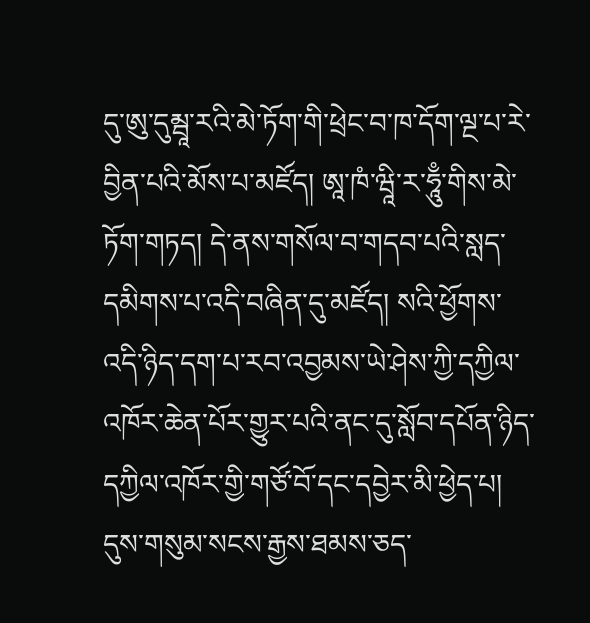དུ་ཨུ་དུམྦཱ་རའི་མེ་ཏོག་གི་ཕྲེང་བ་ཁ་དོག་ལྔ་པ་རེ་བྱིན་པའི་མོས་པ་མཛོད། ཨཱ་ཁཾ་ཝཱི་ར་ཧཱུྃ་གིས་མེ་ཏོག་གཏད། དེ་ནས་གསོལ་བ་གདབ་པའི་སླད་དམིགས་པ་འདི་བཞིན་དུ་མཛོད། སའི་ཕྱོགས་འདི་ཉིད་དག་པ་རབ་འབྱམས་ཡེ་ཤེས་ཀྱི་དཀྱིལ་འཁོར་ཆེན་པོར་གྱུར་པའི་ནང་དུ་སློབ་དཔོན་ཉིད་དཀྱིལ་འཁོར་གྱི་གཙོ་བོ་དང་དབྱེར་མི་ཕྱེད་པ། དུས་གསུམ་སངས་རྒྱས་ཐམས་ཅད་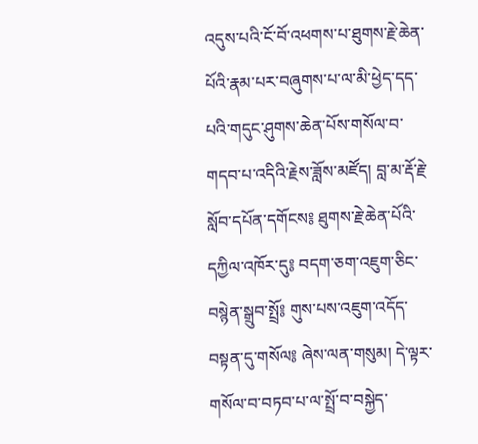འདུས་པའི་ངོ་བོ་འཕགས་པ་ཐུགས་རྗེ་ཆེན་པོའི་རྣམ་པར་བཞུགས་པ་ལ་མི་ཕྱེད་དད་པའི་གདུང་ཤུགས་ཆེན་པོས་གསོལ་བ་གདབ་པ་འདིའི་རྗེས་ཟློས་མཛོད། བླ་མ་རྡོ་རྗེ་སློབ་དཔོན་དགོངས༔ ཐུགས་རྗེ་ཆེན་པོའི་དཀྱིལ་འཁོར་དུ༔ བདག་ཅག་འཇུག་ཅིང་བསྙེན་སྒྲུབ་སྤྲོ༔ གུས་པས་འཇུག་འདོད་བསྟན་དུ་གསོལ༔ ཞེས་ལན་གསུམ། དེ་ལྟར་གསོལ་བ་བཏབ་པ་ལ་སྤྲོ་བ་བསྐྱེད་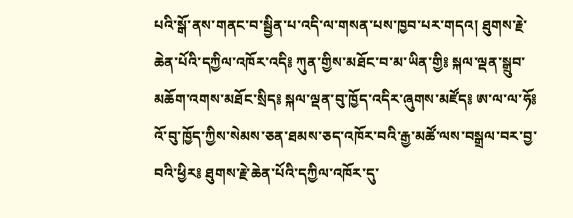པའི་སྒོ་ནས་གནང་བ་སྦྱིན་པ་འདི་ལ་གསན་པས་ཁྱབ་པར་གདའ། ཐུགས་རྗེ་ཆེན་པོའི་དཀྱིལ་འཁོར་འདི༔ ཀུན་གྱིས་མཐོང་བ་མ་ཡིན་གྱི༔ སྐལ་ལྡན་སྒྲུབ་མཆོག་འགས་མཐོང་སྲིད༔ སྐལ་ལྡན་བུ་ཁྱོད་འདིར་ཞུགས་མཛོད༔ ཨ་ལ་ལ་ཧོ༔ འོ་བུ་ཁྱོད་ཀྱིས་སེམས་ཅན་ཐམས་ཅད་འཁོར་བའི་རྒྱ་མཚོ་ལས་བསྒྲལ་བར་བྱ་བའི་ཕྱིར༔ ཐུགས་རྗེ་ཆེན་པོའི་དཀྱིལ་འཁོར་དུ་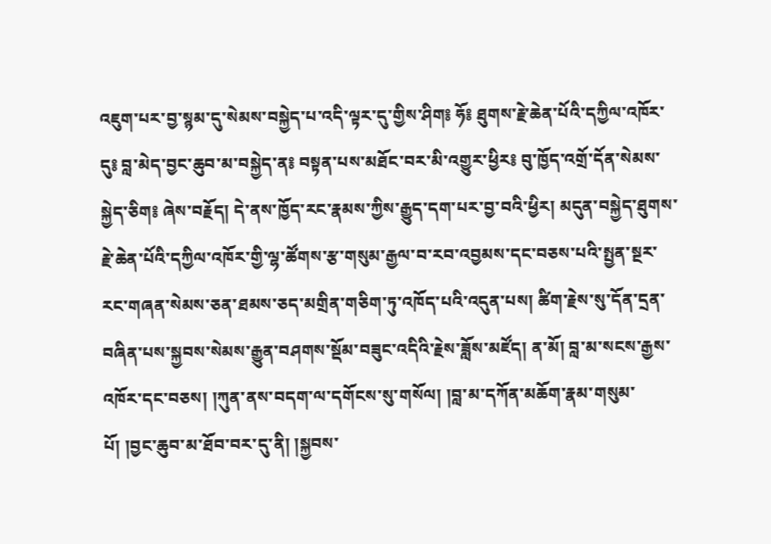འཇུག་པར་བྱ་སྙམ་དུ་སེམས་བསྐྱེད་པ་འདི་ལྟར་དུ་གྱིས་ཤིག༔ ཧོ༔ ཐུགས་རྗེ་ཆེན་པོའི་དཀྱིལ་འཁོར་དུ༔ བླ་མེད་བྱང་ཆུབ་མ་བསྐྱེད་ན༔ བསྟན་པས་མཐོང་བར་མི་འགྱུར་ཕྱིར༔ བུ་ཁྱོད་འགྲོ་དོན་སེམས་སྐྱེད་ཅིག༔ ཞེས་བརྗོད། དེ་ནས་ཁྱོད་རང་རྣམས་ཀྱིས་རྒྱུད་དག་པར་བྱ་བའི་ཕྱིར། མདུན་བསྐྱེད་ཐུགས་རྗེ་ཆེན་པོའི་དཀྱིལ་འཁོར་གྱི་ལྷ་ཚོགས་རྩ་གསུམ་རྒྱལ་བ་རབ་འབྱམས་དང་བཅས་པའི་སྤྱན་སྔར་རང་གཞན་སེམས་ཅན་ཐམས་ཅད་མགྲིན་གཅིག་ཏུ་འཁོད་པའི་འདུན་པས། ཚིག་རྗེས་སུ་དོན་དྲན་བཞིན་པས་སྐྱབས་སེམས་རྒྱུན་བཤགས་སྡོམ་བཟུང་འདིའི་རྗེས་ཟློས་མཛོད། ན་མོ། བླ་མ་སངས་རྒྱས་འཁོར་དང་བཅས། །ཀུན་ནས་བདག་ལ་དགོངས་སུ་གསོལ། །བླ་མ་དཀོན་མཆོག་རྣམ་གསུམ་པོ། །བྱང་ཆུབ་མ་ཐོབ་བར་དུ་ནི། །སྐྱབས་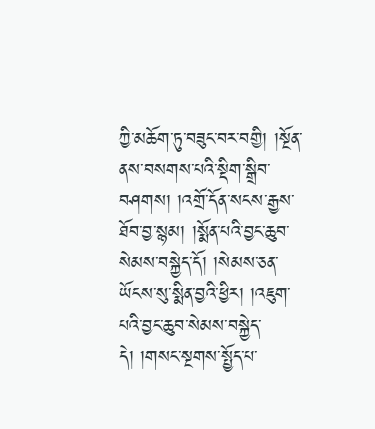ཀྱི་མཆོག་ཏུ་བཟུང་བར་བགྱི། །སྔོན་ནས་བསགས་པའི་སྡིག་སྒྲིབ་བཤགས། །འགྲོ་དོན་སངས་རྒྱས་ཐོབ་བྱ་སྙམ། །སྨོན་པའི་བྱང་ཆུབ་སེམས་བསྐྱེད་དོ། །སེམས་ཅན་ཡོངས་སུ་སྨིན་བྱའི་ཕྱིར། །འཇུག་པའི་བྱང་ཆུབ་སེམས་བསྐྱེད་དེ། །གསང་སྔགས་སྤྱོད་པ་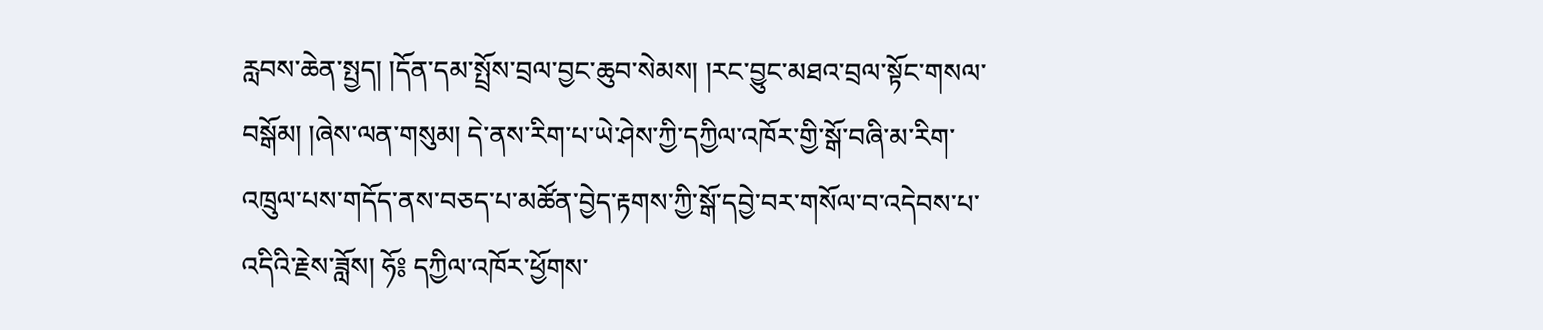རླབས་ཆེན་སྤྱད། །དོན་དམ་སྤྲོས་བྲལ་བྱང་ཆུབ་སེམས། །རང་བྱུང་མཐའ་བྲལ་སྟོང་གསལ་བསྒོམ། །ཞེས་ལན་གསུམ། དེ་ནས་རིག་པ་ཡེ་ཤེས་ཀྱི་དཀྱིལ་འཁོར་གྱི་སྒོ་བཞི་མ་རིག་འཁྲུལ་པས་གདོད་ནས་བཅད་པ་མཚོན་བྱེད་རྟགས་ཀྱི་སྒོ་དབྱེ་བར་གསོལ་བ་འདེབས་པ་འདིའི་རྗེས་ཟློས། ཧོ༔ དཀྱིལ་འཁོར་ཕྱོགས་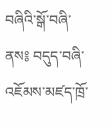བཞིའི་སྒོ་བཞི་ནས༔ བདུད་བཞི་འཇོམས་མཛད་ཁྲོ་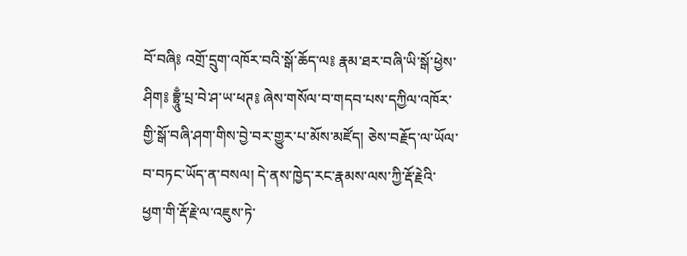བོ་བཞི༔ འགྲོ་དྲུག་འཁོར་བའི་སྒོ་ཆོད་ལ༔ རྣམ་ཐར་བཞི་ཡི་སྒོ་ཕྱེས་ཤིག༔ བྷྲཱུྃ་པྲ་བེ་ཤ་ཡ་ཕཊ༔ ཞེས་གསོལ་བ་གདབ་པས་དཀྱིལ་འཁོར་གྱི་སྒོ་བཞི་ཤག་གིས་བྱེ་བར་གྱུར་པ་མོས་མཛོད། ཅེས་བརྗོད་ལ་ཡོལ་བ་བཏང་ཡོད་ན་བསལ། དེ་ནས་ཁྱེད་རང་རྣམས་ལས་ཀྱི་རྡོ་རྗེའི་ཕྱག་གི་རྡོ་རྗེ་ལ་འཇུས་ཏེ་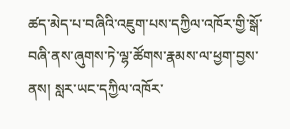ཚད་མེད་པ་བཞིའི་འཇུག་པས་དཀྱིལ་འཁོར་གྱི་སྒོ་བཞི་ནས་ཞུགས་ཏེ་ལྷ་ཚོགས་རྣམས་ལ་ཕྱག་བྱས་ནས། སླར་ཡང་དཀྱིལ་འཁོར་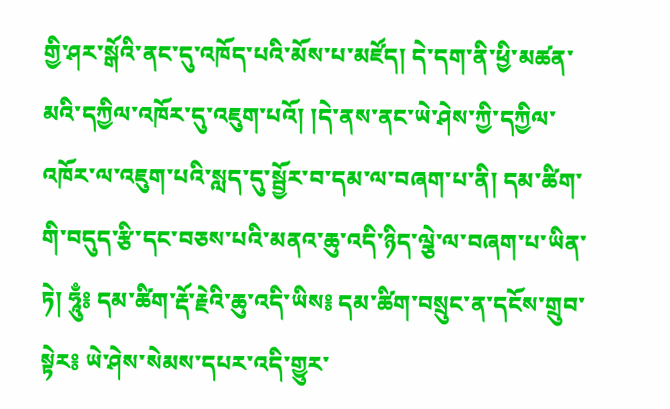གྱི་ཤར་སྒོའི་ནང་དུ་འཁོད་པའི་མོས་པ་མཛོད། དེ་དག་ནི་ཕྱི་མཚན་མའི་དཀྱིལ་འཁོར་དུ་འཇུག་པའོ། །དེ་ནས་ནང་ཡེ་ཤེས་ཀྱི་དཀྱིལ་འཁོར་ལ་འཇུག་པའི་སླད་དུ་སྦྱོར་བ་དམ་ལ་བཞག་པ་ནི། དམ་ཚིག་གི་བདུད་རྩི་དང་བཅས་པའི་མནའ་ཆུ་འདི་ཉིད་ལྕེ་ལ་བཞག་པ་ཡིན་ཏེ། ཧཱུྃ༔ དམ་ཚིག་རྡོ་རྗེའི་ཆུ་འདི་ཡིས༔ དམ་ཚིག་བསྲུང་ན་དངོས་གྲུབ་སྟེར༔ ཡེ་ཤེས་སེམས་དཔར་འདི་གྱུར་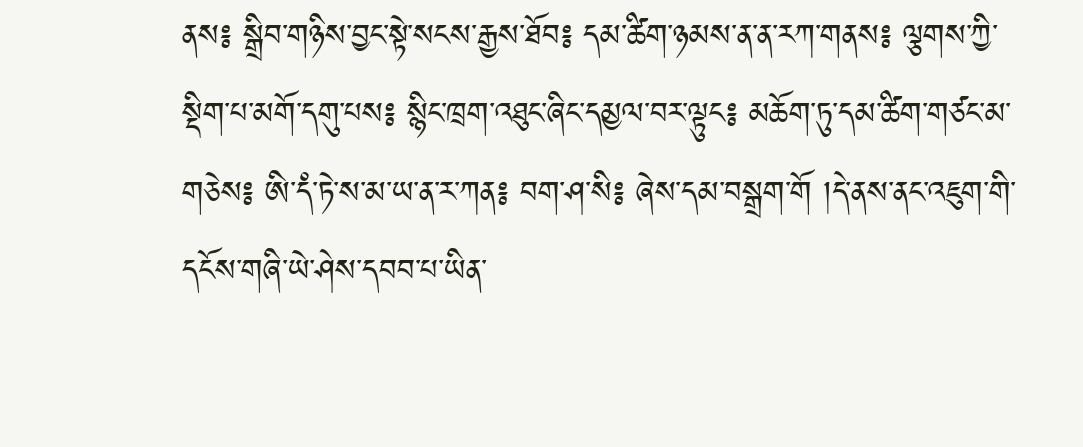ནས༔ སྒྲིབ་གཉིས་བྱང་སྟེ་སངས་རྒྱས་ཐོབ༔ དམ་ཚིག་ཉམས་ན་ན་རཀ་གནས༔ ལྕགས་ཀྱི་སྡིག་པ་མགོ་དགུ་པས༔ སྙིང་ཁྲག་འཐུང་ཞིང་དམྱལ་བར་ལྟུང༔ མཆོག་ཏུ་དམ་ཚིག་གཙང་མ་གཅེས༔ ཨི་དཾ་ཏེ་ས་མ་ཡ་ན་ར་ཀན༔ བག་ཤ་སི༔ ཞེས་དམ་བསྒྲག་གོ །དེ་ནས་ནང་འཇུག་གི་དངོས་གཞི་ཡེ་ཤེས་དབབ་པ་ཡིན་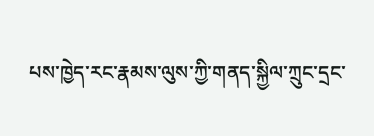པས་ཁྱེད་རང་རྣམས་ལུས་ཀྱི་གནད་སྐྱིལ་ཀྲུང་དྲང་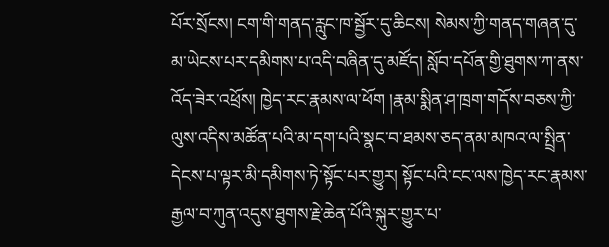པོར་སྲོངས། ངག་གི་གནད་རླུང་ཁ་སྦྱོར་དུ་ཆིངས། སེམས་ཀྱི་གནད་གཞན་དུ་མ་ཡེངས་པར་དམིགས་པ་འདི་བཞིན་དུ་མཛོད། སློབ་དཔོན་གྱི་ཐུགས་ཀ་ནས་འོད་ཟེར་འཕྲོས། ཁྱེད་རང་རྣམས་ལ་ཕོག །རྣམ་སྨིན་ཤ་ཁྲག་གདོས་བཅས་ཀྱི་ལུས་འདིས་མཚོན་པའི་མ་དག་པའི་སྣང་བ་ཐམས་ཅད་ནམ་མཁའ་ལ་སྤྲིན་དེངས་པ་ལྟར་མི་དམིགས་ཏེ་སྟོང་པར་གྱུར། སྟོང་པའི་ངང་ལས་ཁྱེད་རང་རྣམས་རྒྱལ་བ་ཀུན་འདུས་ཐུགས་རྗེ་ཆེན་པོའི་སྐུར་གྱུར་པ་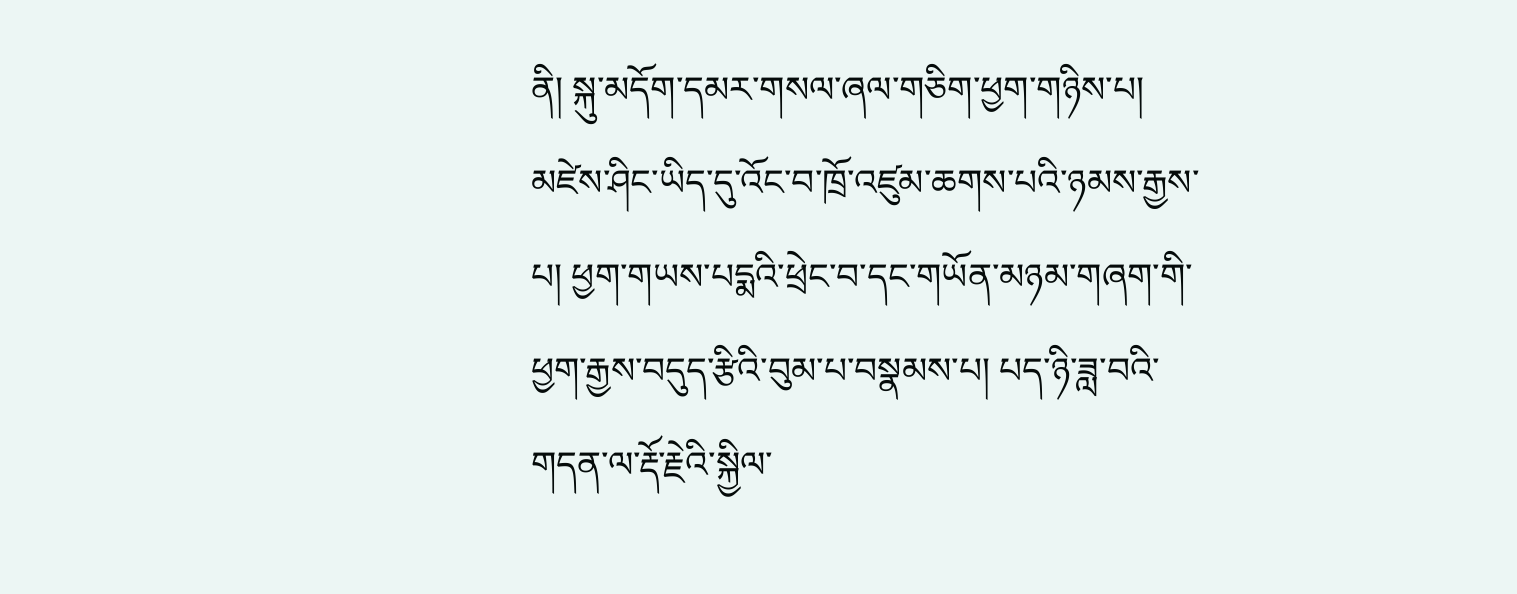ནི། སྐུ་མདོག་དམར་གསལ་ཞལ་གཅིག་ཕྱག་གཉིས་པ། མཛེས་ཤིང་ཡིད་དུ་འོང་བ་ཁྲོ་འཛུམ་ཆགས་པའི་ཉམས་རྒྱས་པ། ཕྱག་གཡས་པདྨའི་ཕྲེང་བ་དང་གཡོན་མཉམ་གཞག་གི་ཕྱག་རྒྱས་བདུད་རྩིའི་བུམ་པ་བསྣམས་པ། པད་ཉི་ཟླ་བའི་གདན་ལ་རྡོ་རྗེའི་སྐྱིལ་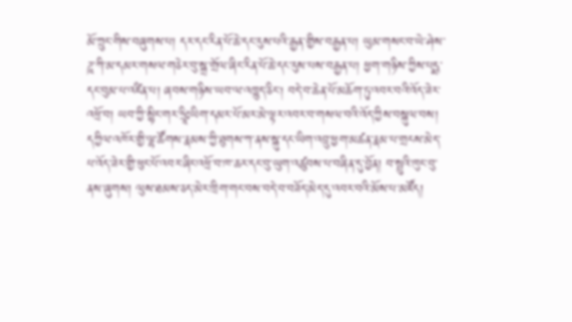མོ་ཀྲུང་གིས་བཞུགས་པ། དར་དང་རིན་པོ་ཆེ་དང་རུས་པའི་རྒྱན་གྱིས་བརྒྱན་པ། ཡུམ་གསང་བ་ཡེ་ཤེས་ཌཱ་ཀི་མ་དམར་གསལ་གཅེར་བུ་སྐྲ་གྲོལ་ཞིང་རིན་པོ་ཆེ་དང་རུས་པས་བརྒྱན་པ། ཕྱག་གཉིས་ཀྱིས་པདྨ་དང་བུམ་པ་འཛིན་པ། ཞབས་གཉིས་ཡབ་ལ་འཁྱུད་ཅིང། བདེ་བ་ཆེན་པོ་མཆོག་ཏུ་འབར་བའི་འོད་ཟེར་འཕྲོ་བ། ཡབ་ཀྱི་སྙིང་གར་ཧྲཱིཿཡིག་དམར་པོ་མར་མེ་ལྟར་འབར་བ་གསལ་བའི་འོད་ཀྱིས་བསྐུལ་བས། དཀྱིལ་འཁོར་གྱི་ལྷ་ཚོགས་རྣམས་ཀྱི་ཐུགས་ཀ་ནས་སྐུ་དང་ཡིག་འབྲུ་ཕྱག་མཚན་རྣམ་པ་གྲངས་མེད་པ་འོད་ཟེར་གྱི་ཕུང་པོ་འབར་ཞིང་འཕྲོ་བ་ཁ་ཆར་དང་བུ་ཡུག་འཚུབས་པ་བཞིན་དུ་བྱོན། བ་སྤུའི་ཁུང་བུ་ནས་ཞུགས། ལུས་ཐམས་ཅད་མེར་ཁྲིག་གང་བས་བདེ་བ་བཟོད་མེད་དུ་འབར་བའི་མོས་པ་མཛོད།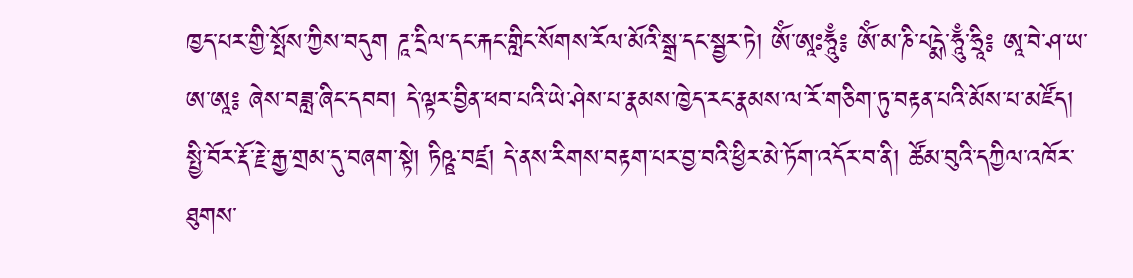ཁྱད་པར་གྱི་སྤོས་ཀྱིས་བདུག ཌཱ་དྲིལ་དང་རྐང་གླིང་སོགས་རོལ་མོའི་སྒྲ་དང་སྦྱར་ཏེ། ཨོཾ་ཨཱཿཧཱུྃ༔ ཨོཾ་མ་ཎི་པདྨེ་ཧཱུྃ་ཧྲཱི༔ ཨཱ་བེ་ཤ་ཡ་ཨ་ཨཱ༔ ཞེས་བཟླ་ཞིང་དབབ། དེ་ལྟར་བྱིན་ཕབ་པའི་ཡེ་ཤེས་པ་རྣམས་ཁྱེད་རང་རྣམས་ལ་རོ་གཅིག་ཏུ་བརྟན་པའི་མོས་པ་མཛོད། སྤྱི་བོར་རྡོ་རྗེ་རྒྱ་གྲམ་དུ་བཞག་སྟེ། ཏིཥྛ་བཛྲ། དེ་ནས་རིགས་བརྟག་པར་བྱ་བའི་ཕྱིར་མེ་ཏོག་འདོར་བ་ནི། ཚོམ་བུའི་དཀྱིལ་འཁོར་ཐུགས་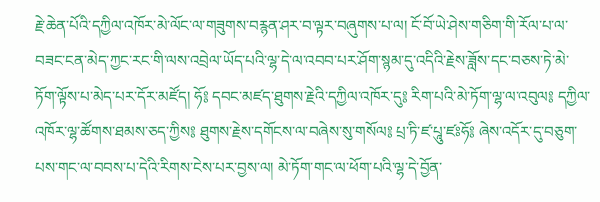རྗེ་ཆེན་པོའི་དཀྱིལ་འཁོར་མེ་ལོང་ལ་གཟུགས་བརྙན་ཤར་བ་ལྟར་བཞུགས་པ་ལ། ངོ་བོ་ཡེ་ཤེས་གཅིག་གི་རོལ་པ་ལ་བཟང་ངན་མེད་ཀྱང་རང་གི་ལས་འབྲེལ་ཡོད་པའི་ལྷ་དེ་ལ་འབབ་པར་ཤོག་སྙམ་དུ་འདིའི་རྗེས་ཟློས་དང་བཅས་ཏེ་མེ་ཏོག་ལྟོས་པ་མེད་པར་དོར་མཛོད། ཧོ༔ དབང་མཛད་ཐུགས་རྗེའི་དཀྱིལ་འཁོར་དུ༔ རིག་པའི་མེ་ཏོག་ལྷ་ལ་འབུལ༔ དཀྱིལ་འཁོར་ལྷ་ཚོགས་ཐམས་ཅད་ཀྱིས༔ ཐུགས་རྗེས་དགོངས་ལ་བཞེས་སུ་གསོལ༔ པྲ་ཏི་ཛ་པཱུ་ཛཿཧོ༔ ཞེས་འདོར་དུ་བཅུག་པས་གང་ལ་བབས་པ་དེའི་རིགས་ངེས་པར་བྱས་ལ། མེ་ཏོག་གང་ལ་ཕོག་པའི་ལྷ་དེ་བྱོན་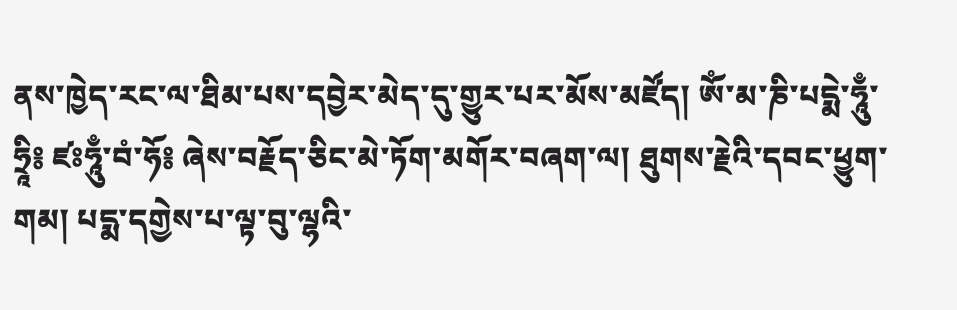ནས་ཁྱེད་རང་ལ་ཐིམ་པས་དབྱེར་མེད་དུ་གྱུར་པར་མོས་མཛོད། ཨོཾ་མ་ཎི་པདྨེ་ཧཱུྃ་ཧྲཱི༔ ཛཿཧཱུྃ་བཾ་ཧོ༔ ཞེས་བརྗོད་ཅིང་མེ་ཏོག་མགོར་བཞག་ལ། ཐུགས་རྗེའི་དབང་ཕྱུག་གམ། པདྨ་དགྱེས་པ་ལྟ་བུ་ལྷའི་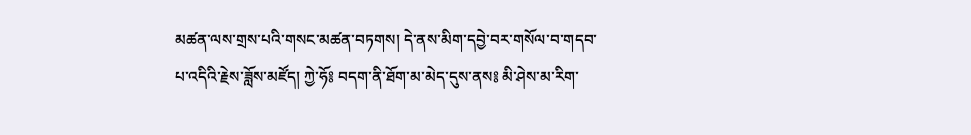མཚན་ལས་གྲས་པའི་གསང་མཚན་བཏགས། དེ་ནས་མིག་དབྱེ་བར་གསོལ་བ་གདབ་པ་འདིའི་རྗེས་ཟློས་མཛོད། ཀྱེ་ཧོ༔ བདག་ནི་ཐོག་མ་མེད་དུས་ནས༔ མི་ཤེས་མ་རིག་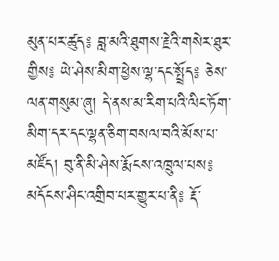མུན་པར་ཚུད༔ བླ་མའི་ཐུགས་རྗེའི་གསེར་ཐུར་གྱིས༔ ཡེ་ཤེས་མིག་ཕྱེས་ལྷ་དང་སྤྲོད༔ ཅེས་ལན་གསུམ་ཞུ། དེ་ནས་མ་རིག་པའི་ལིང་ཏོག་མིག་དར་དང་ལྷན་ཅིག་བསལ་བའི་མོས་པ་མཛོད། བུ་ནི་མི་ཤེས་རྨོངས་འཁྲུལ་པས༔ མདོངས་ཤིང་འགྲིབ་པར་གྱུར་པ་ནི༔ རྡོ་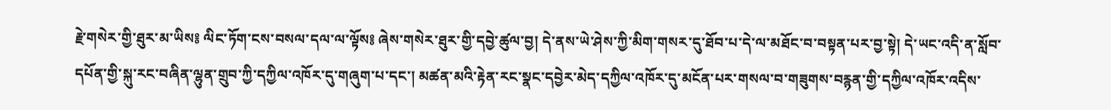རྗེ་གསེར་གྱི་ཐུར་མ་ཡིས༔ ལིང་ཏོག་ངས་བསལ་དལ་ལ་ལྟོས༔ ཞེས་གསེར་ཐུར་གྱི་དབྱེ་ཚུལ་བྱ། དེ་ནས་ཡེ་ཤེས་ཀྱི་མིག་གསར་དུ་ཐོབ་པ་དེ་ལ་མཐོང་བ་བསྟན་པར་བྱ་སྟེ། དེ་ཡང་འདི་ན་སློབ་དཔོན་གྱི་སྐུ་རང་བཞིན་ལྷུན་གྲུབ་ཀྱི་དཀྱིལ་འཁོར་དུ་གཞུག་པ་དང་། མཚན་མའི་རྟེན་རང་སྣང་དབྱེར་མེད་དཀྱིལ་འཁོར་དུ་མངོན་པར་གསལ་བ་གཟུགས་བརྙན་གྱི་དཀྱིལ་འཁོར་འདིས་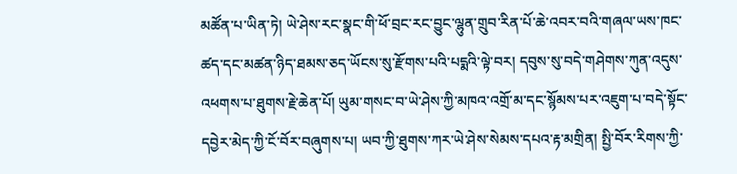མཚོན་པ་ཡིན་ཏེ། ཡེ་ཤེས་རང་སྣང་གི་ཕོ་བྲང་རང་བྱུང་ལྷུན་གྲུབ་རིན་པོ་ཆེ་འབར་བའི་གཞལ་ཡས་ཁང་ཚད་དང་མཚན་ཉིད་ཐམས་ཅད་ཡོངས་སུ་རྫོགས་པའི་པདྨའི་ལྟེ་བར། དབུས་སུ་བདེ་གཤེགས་ཀུན་འདུས་འཕགས་པ་ཐུགས་རྗེ་ཆེན་པོ། ཡུམ་གསང་བ་ཡེ་ཤེས་ཀྱི་མཁའ་འགྲོ་མ་དང་སྙོམས་པར་འཇུག་པ་བདེ་སྟོང་དབྱེར་མེད་ཀྱི་ངོ་བོར་བཞུགས་པ། ཡབ་ཀྱི་ཐུགས་ཀར་ཡེ་ཤེས་སེམས་དཔའ་རྟ་མགྲིན། སྤྱི་བོར་རིགས་ཀྱི་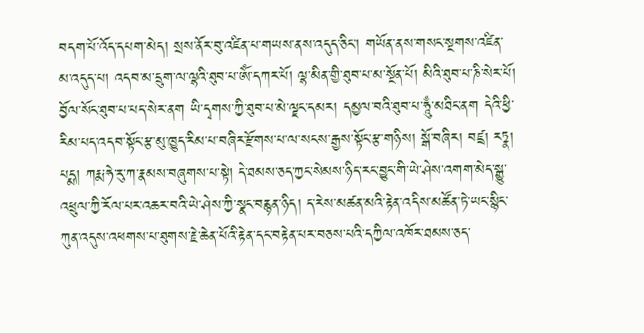བདག་པོ་འོད་དཔག་མེད། སྲས་ནོར་བུ་འཛིན་པ་གཡས་ནས་འདུད་ཅིང་། གཡོན་ནས་གསང་སྔགས་འཛིན་མ་འདུད་པ། འདབ་མ་དྲུག་ལ་ལྷའི་ཐུབ་པ་ཨོཾ་དཀར་པོ། ལྷ་མིན་གྱི་ཐུབ་པ་མ་སྔོན་པོ། མིའི་ཐུབ་པ་ཎི་སེར་པོ། བྱོལ་སོང་ཐུབ་པ་པད་སེར་ནག ཡི་དྭགས་ཀྱི་ཐུབ་པ་མེ་ལྗང་དམར། དམྱལ་བའི་ཐུབ་པ་ཧཱུྃ་མཐིང་ནག དེའི་ཕྱི་རིམ་པད་འདབ་སྟོང་རྩ་མུ་ཁྱུད་རིམ་པ་བཞིར་རྫོགས་པ་ལ་སངས་རྒྱས་སྟོང་རྩ་གཉིས། སྒོ་བཞིར། བཛྲ། རཏྣ། པདྨ། ཀརྨ་ཧེ་རུ་ཀ་རྣམས་བཞུགས་པ་སྟེ། དེ་ཐམས་ཅད་ཀྱང་སེམས་ཉིད་རང་བྱུང་གི་ཡེ་ཤེས་འགག་མེད་སྒྱུ་འཕྲུལ་ཀྱི་རོལ་པར་འཆར་བའི་ཡེ་ཤེས་ཀྱི་སྣང་བརྙན་ཉིད། ད་རེས་མཚན་མའི་རྟེན་འདིས་མཚོན་ཏེ་ཡང་སྙིང་ཀུན་འདུས་འཕགས་པ་ཐུགས་རྗེ་ཆེན་པོའི་རྟེན་དང་བརྟེན་པར་བཅས་པའི་དཀྱིལ་འཁོར་ཐམས་ཅད་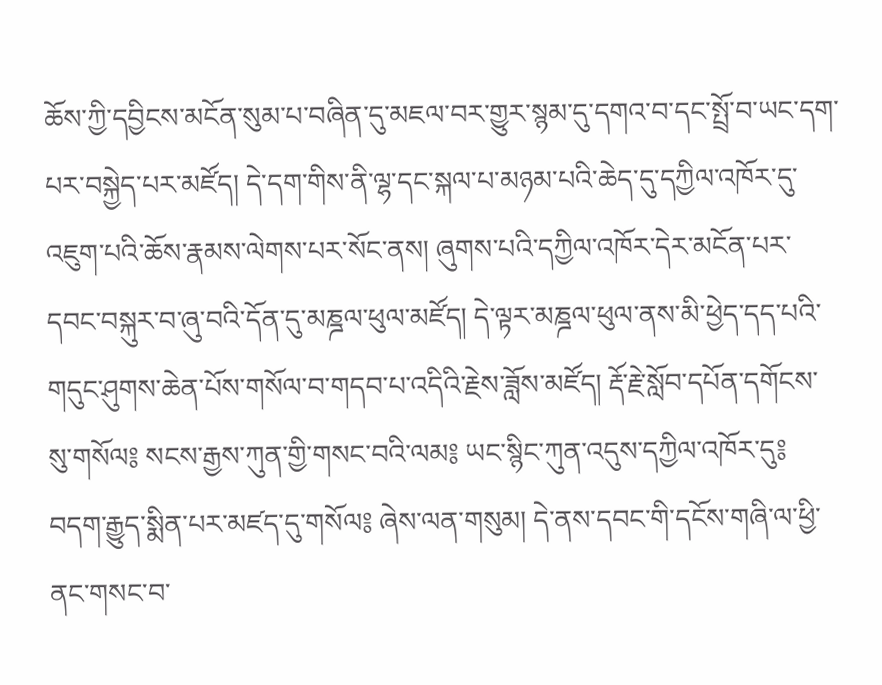ཆོས་ཀྱི་དབྱིངས་མངོན་སུམ་པ་བཞིན་དུ་མཇལ་བར་གྱུར་སྙམ་དུ་དགའ་བ་དང་སྤྲོ་བ་ཡང་དག་པར་བསྐྱེད་པར་མཛོད། དེ་དག་གིས་ནི་ལྷ་དང་སྐལ་པ་མཉམ་པའི་ཆེད་དུ་དཀྱིལ་འཁོར་དུ་འཇུག་པའི་ཆོས་རྣམས་ལེགས་པར་སོང་ནས། ཞུགས་པའི་དཀྱིལ་འཁོར་དེར་མངོན་པར་དབང་བསྐུར་བ་ཞུ་བའི་དོན་དུ་མཎྜལ་ཕུལ་མཛོད། དེ་ལྟར་མཎྜལ་ཕུལ་ནས་མི་ཕྱེད་དད་པའི་གདུང་ཤུགས་ཆེན་པོས་གསོལ་བ་གདབ་པ་འདིའི་རྗེས་ཟློས་མཛོད། རྡོ་རྗེ་སློབ་དཔོན་དགོངས་སུ་གསོལ༔ སངས་རྒྱས་ཀུན་གྱི་གསང་བའི་ལམ༔ ཡང་སྙིང་ཀུན་འདུས་དཀྱིལ་འཁོར་དུ༔ བདག་རྒྱུད་སྨིན་པར་མཛད་དུ་གསོལ༔ ཞེས་ལན་གསུམ། དེ་ནས་དབང་གི་དངོས་གཞི་ལ་ཕྱི་ནང་གསང་བ་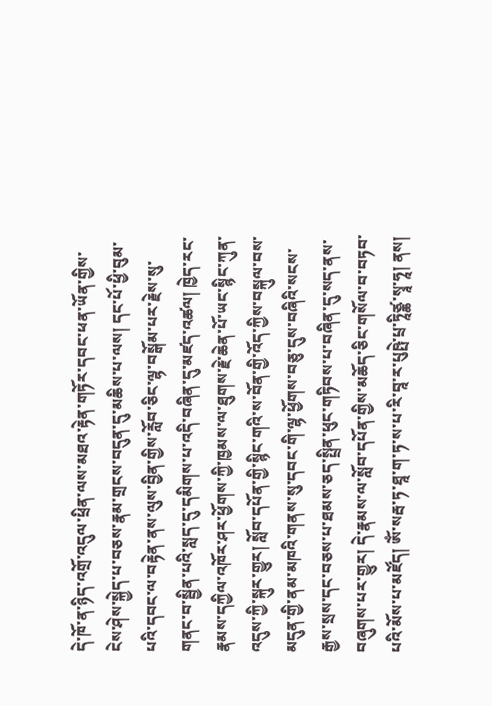དེ་ཁོ་ན་ཉིད་འགྲོ་འདུལ་ཕྲིན་ལས་མཐའ་རྟེན་གཏོར་དབང་ཕན་ཡོན་གྱིས་ངེས་ཤེས་སྐྱེད་པ་བཅས་རྣམ་གྲངས་བདུན་དུ་མཆིས་པ་ལས། དང་པོ་ཕྱི་བུམ་པའི་དབང་ལ་བརྟེན་ནས་ལུས་བྱིན་གྱིས་རློབ་ཅིང་ལྷ་བསྒོམ་པར་རྗེས་སུ་གནང་བ་སྦྱིན་པའི་སླད་དུ་དམིགས་པ་འདི་བཞིན་དུ་མཛད་འཚལ། ཁྱེད་རང་རྣམས་དཀྱིལ་འཁོར་ཤར་ཕྱོགས་ཀྱི་ཁྱམས་ལ་ཐུགས་རྗེ་ཆེན་པོ་ཡང་སྙིང་ཀུན་འདུས་ཀྱི་སྐུར་གྱུར། སློབ་དཔོན་གྱི་སྙིང་གའི་ས་བོན་གྱི་འོད་ཀྱིས་བསྐུལ་བས་མདུན་གྱི་ནམ་མཁའི་གནས་སུ་དབང་གི་ལྷ་ཕྱོགས་བཅུ་དུས་བཞིའི་སངས་རྒྱས་སྲས་དང་བཅས་པ་ཐམས་ཅད་སྤྲིན་ཕུང་གཏིབས་པ་བཞིན་དུ་སད་ནས་བཞུགས་པར་གྱུར། དེ་རྣམས་ལ་སློབ་དཔོན་གྱིས་མཆོད་ཅིང་གསོལ་བ་བཏབ་པའི་མོས་པ་མཛོད། ཨོཾ་སརྦ་ཏ་ཐཱ་ག་ཏ་ས་པ་རི་བཱ་ར་པུཥྤེ་པྲ་ཏཱིཙྪ་སྭཱ་ཧཱ། ནས།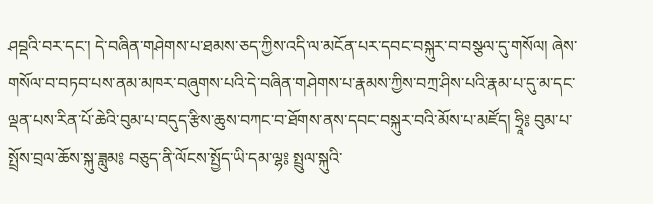ཤབྡའི་བར་དང་། དེ་བཞིན་གཤེགས་པ་ཐམས་ཅད་ཀྱིས་འདི་ལ་མངོན་པར་དབང་བསྐུར་བ་བསྩལ་དུ་གསོལ། ཞེས་གསོལ་བ་བཏབ་པས་ནམ་མཁར་བཞུགས་པའི་དེ་བཞིན་གཤེགས་པ་རྣམས་ཀྱིས་བཀྲ་ཤིས་པའི་རྣམ་པ་དུ་མ་དང་ལྡན་པས་རིན་པོ་ཆེའི་བུམ་པ་བདུད་རྩིས་ཆུས་བཀང་བ་ཐོགས་ནས་དབང་བསྐུར་བའི་མོས་པ་མཛོད། ཧྲཱི༔ བུམ་པ་སྤྲོས་བྲལ་ཆོས་སྐུ་ཟླུམ༔ བཅུད་ནི་ལོངས་སྤྱོད་ཡི་དམ་ལྷ༔ སྤྲུལ་སྐུའི་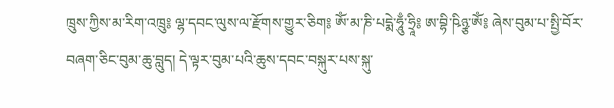ཁྲུས་ཀྱིས་མ་རིག་འཁྲུ༔ ལྷ་དབང་ལུས་ལ་རྫོགས་གྱུར་ཅིག༔ ཨོཾ་མ་ཎི་པདྨེ་ཧཱུྃ་ཧྲཱི༔ ཨ་བྷི་ཥིཉྩ་ཨོཾ༔ ཞེས་བུམ་པ་སྤྱི་བོར་བཞག་ཅིང་བུམ་ཆུ་བླུད། དེ་ལྟར་བུམ་པའི་ཆུས་དབང་བསྐུར་པས་སྐུ་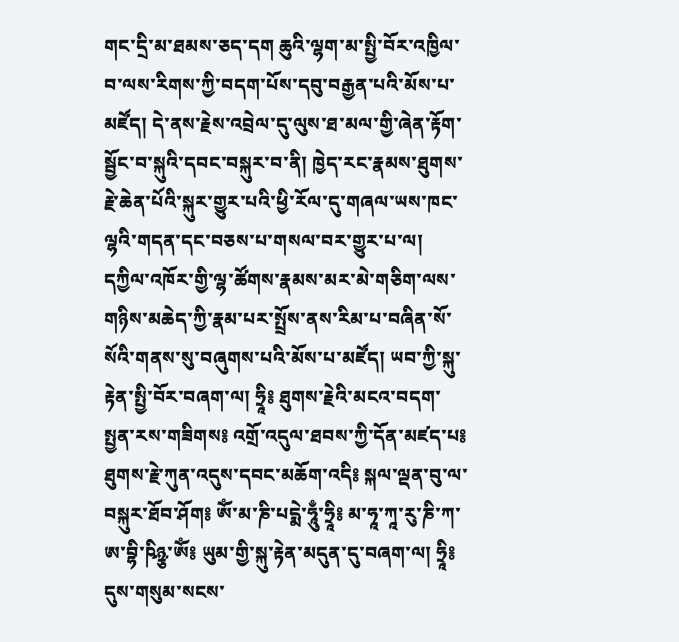གང་དྲི་མ་ཐམས་ཅད་དག ཆུའི་ལྷག་མ་སྤྱི་བོར་འཁྱིལ་བ་ལས་རིགས་ཀྱི་བདག་པོས་དབུ་བརྒྱན་པའི་མོས་པ་མཛོད། དེ་ནས་རྗེས་འབྲེལ་དུ་ལུས་ཐ་མལ་གྱི་ཞེན་རྟོག་སྦྱོང་བ་སྐུའི་དབང་བསྐུར་བ་ནི། ཁྱེད་རང་རྣམས་ཐུགས་རྗེ་ཆེན་པོའི་སྐུར་གྱུར་པའི་ཕྱི་རོལ་དུ་གཞལ་ཡས་ཁང་ལྷའི་གདན་དང་བཅས་པ་གསལ་བར་གྱུར་པ་ལ། དཀྱིལ་འཁོར་གྱི་ལྷ་ཚོགས་རྣམས་མར་མེ་གཅིག་ལས་གཉིས་མཆེད་ཀྱི་རྣམ་པར་སྤྲོས་ནས་རིམ་པ་བཞིན་སོ་སོའི་གནས་སུ་བཞུགས་པའི་མོས་པ་མཛོད། ཡབ་ཀྱི་སྐུ་རྟེན་སྤྱི་བོར་བཞག་ལ། ཧྲཱི༔ ཐུགས་རྗེའི་མངའ་བདག་སྤྱན་རས་གཟིགས༔ འགྲོ་འདུལ་ཐབས་ཀྱི་དོན་མཛད་པ༔ ཐུགས་རྗེ་ཀུན་འདུས་དབང་མཆོག་འདི༔ སྐལ་ལྡན་བུ་ལ་བསྐུར་ཐོབ་ཤོག༔ ཨོཾ་མ་ཎི་པདྨེ་ཧཱུྃ་ཧྲཱི༔ མ་ཧཱ་ཀཱ་རུ་ཎི་ཀ་ཨ་བྷི་ཥིཉྩ་ཨོཾ༔ ཡུམ་གྱི་སྐུ་རྟེན་མདུན་དུ་བཞག་ལ། ཧྲཱི༔ དུས་གསུམ་སངས་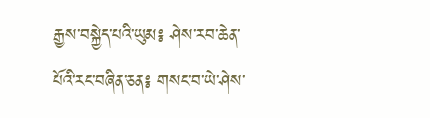རྒྱས་བསྐྱེད་པའི་ཡུམ༔ ཤེས་རབ་ཆེན་པོའི་རང་བཞིན་ཅན༔ གསང་བ་ཡེ་ཤེས་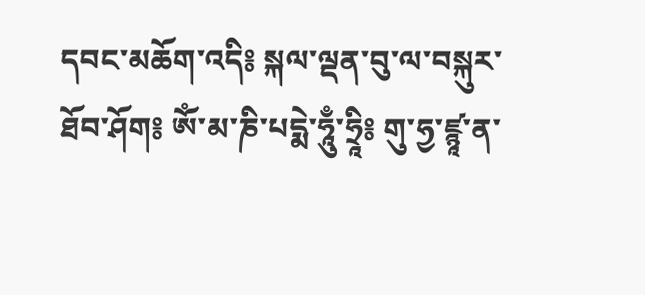དབང་མཆོག་འདི༔ སྐལ་ལྡན་བུ་ལ་བསྐུར་ཐོབ་ཤོག༔ ཨོཾ་མ་ཎི་པདྨེ་ཧཱུྃ་ཧྲཱི༔ གུ་ཧྱ་ཛྙཱ་ན་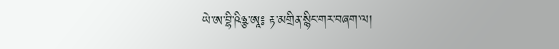ཡེ་ཨ་བྷི་ཥིཉྩ་ཨཱ༔ རྟ་མགྲིན་སྙིང་གར་བཞག་ལ།